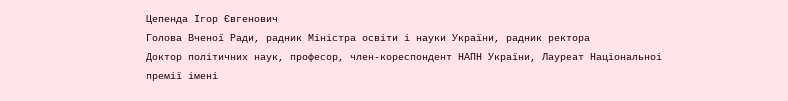Цепенда Ігор Євгенович
Голова Вченої Ради, радник Міністра освіти і науки України, радник ректора
Доктор політичних наук, професор, член-кореспондент НАПН України, Лауреат Національноі премії імені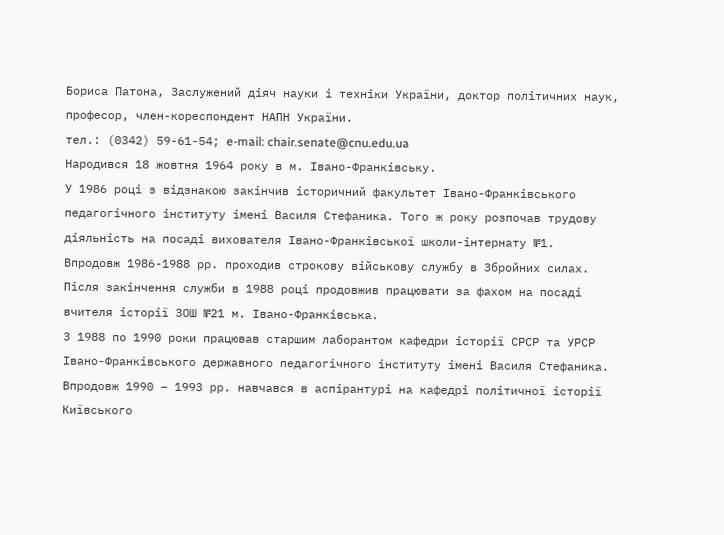Бориса Патона, Заслужений діяч науки і техніки України, доктор політичних наук, професор, член-кореспондент НАПН України.
тел.: (0342) 59-61-54; e-mail: chair.senate@cnu.edu.ua
Народився 18 жовтня 1964 року в м. Івано-Франківську.
У 1986 році з відзнакою закінчив історичний факультет Івано-Франківського педагогічного інституту імені Василя Стефаника. Того ж року розпочав трудову діяльність на посаді вихователя Івано-Франківської школи-інтернату №1.
Впродовж 1986-1988 рр. проходив строкову військову службу в Збройних силах.
Після закінчення служби в 1988 році продовжив працювати за фахом на посаді вчителя історії ЗОШ №21 м. Івано-Франківська.
З 1988 по 1990 роки працював старшим лаборантом кафедри історії СРСР та УРСР Івано-Франківського державного педагогічного інституту імені Василя Стефаника.
Впродовж 1990 – 1993 рр. навчався в аспірантурі на кафедрі політичної історії Київського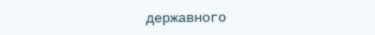державного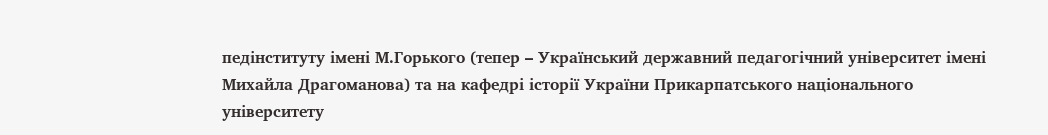педінституту імені М.Горького (тепер – Український державний педагогічний університет імені Михайла Драгоманова) та на кафедрі історії України Прикарпатського національного університету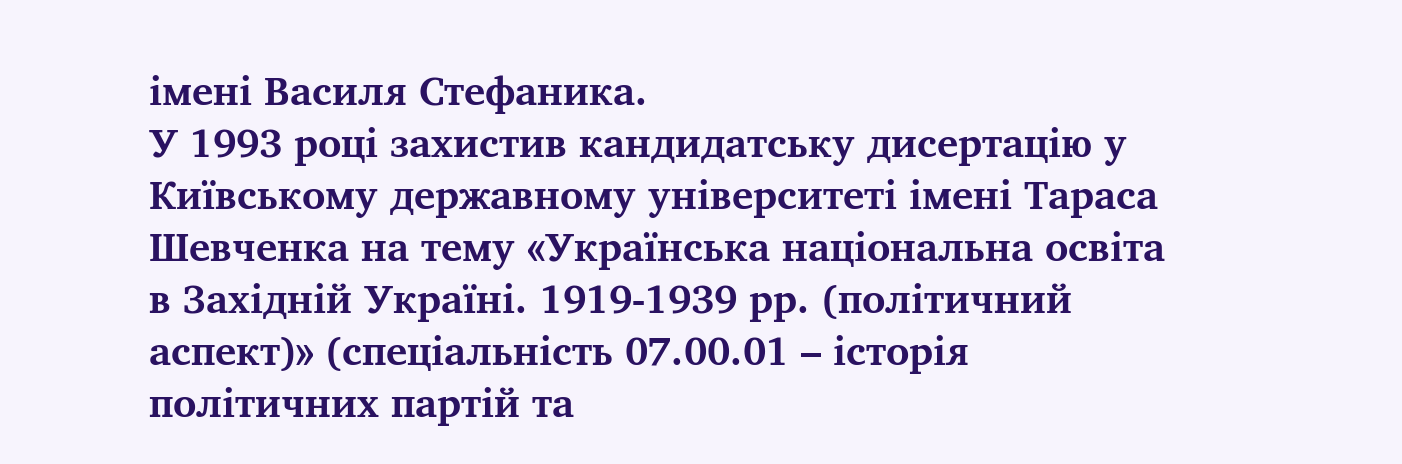імені Василя Стефаника.
У 1993 році захистив кандидатську дисертацію у Київському державному університеті імені Тараса Шевченка на тему «Українська національна освіта в Західній Україні. 1919-1939 рр. (політичний аспект)» (спеціальність 07.00.01 – історія політичних партій та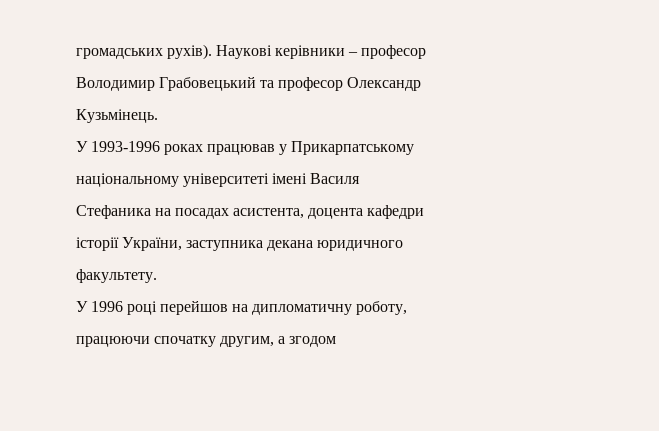громадських рухів). Наукові керівники – професор Володимир Грабовецький та професор Олександр Кузьмінець.
У 1993-1996 роках працював у Прикарпатському національному університеті імені Василя Стефаника на посадах асистента, доцента кафедри історії України, заступника декана юридичного факультету.
У 1996 році перейшов на дипломатичну роботу, працюючи спочатку другим, а згодом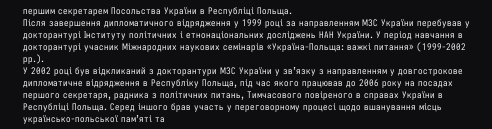першим секретарем Посольства України в Республіці Польща.
Після завершення дипломатичного відрядження у 1999 році за направленням МЗС України перебував у докторантурі Інституту політичних і етнонаціональних досліджень НАН України. У період навчання в докторантурі учасник Міжнародних наукових семінарів «Україна-Польща: важкі питання» (1999-2002 рр.).
У 2002 році був відкликаний з докторантури МЗС України у зв’язку з направленням у довгострокове дипломатичне відрядження в Республіку Польща, під час якого працював до 2006 року на посадах першого секретаря, радника з політичних питань, Тимчасового повіреного в справах України в Республіці Польща. Серед іншого брав участь у переговорному процесі щодо вшанування місць українсько-польської пам’яті та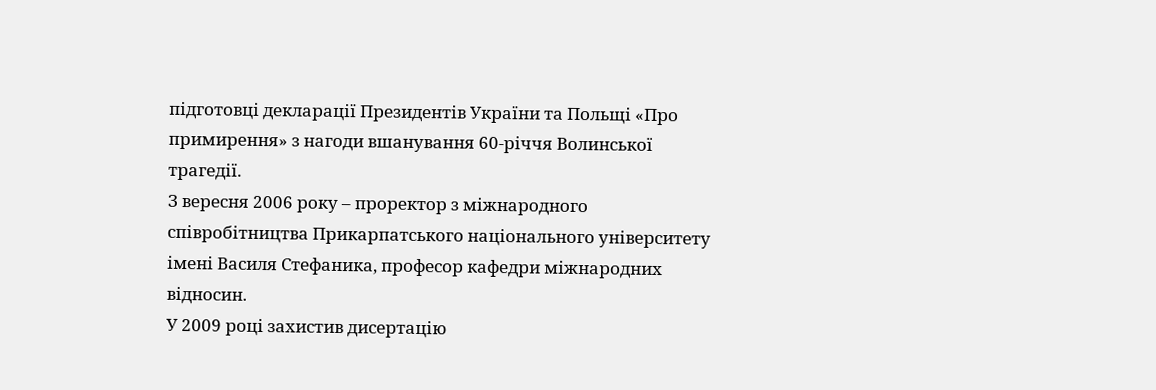підготовці декларації Президентів України та Польщі «Про примирення» з нагоди вшанування 60-річчя Волинської трагедії.
З вересня 2006 року – проректор з міжнародного співробітництва Прикарпатського національного університету імені Василя Стефаника, професор кафедри міжнародних відносин.
У 2009 році захистив дисертацію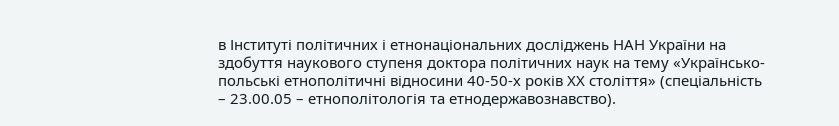в Інституті політичних і етнонаціональних досліджень НАН України на здобуття наукового ступеня доктора політичних наук на тему «Українсько-польські етнополітичні відносини 40-50-х років ХХ століття» (спеціальність – 23.00.05 – етнополітологія та етнодержавознавство).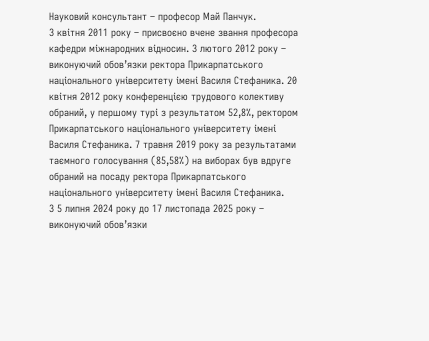Науковий консультант – професор Май Панчук.
З квітня 2011 року – присвоєно вчене звання професора кафедри міжнародних відносин. З лютого 2012 року – виконуючий обов’язки ректора Прикарпатського національного університету імені Василя Стефаника. 20 квітня 2012 року конференцією трудового колективу обраний, у першому турі з результатом 52,8%, ректором Прикарпатського національного університету імені Василя Стефаника. 7 травня 2019 року за результатами таємного голосування (85,58%) на виборах був вдруге обраний на посаду ректора Прикарпатського національного університету імені Василя Стефаника.
З 5 липня 2024 року до 17 листопада 2025 року – виконуючий обов’язки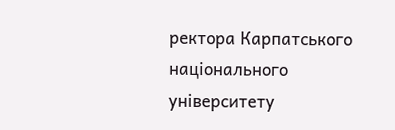ректора Карпатського національного університету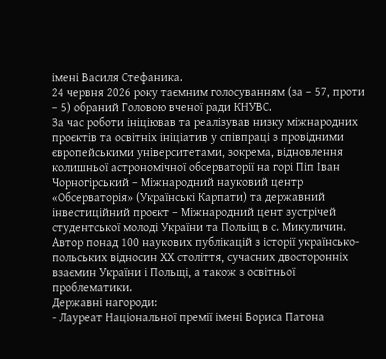імені Василя Стефаника.
24 червня 2026 року таємним голосуванням (за – 57, проти – 5) обраний Головою вченої ради КНУВС.
За час роботи ініціював та реалізував низку міжнародних проєктів та освітніх ініціатив у співпраці з провідними європейськими університетами, зокрема, відновлення колишньої астрономічної обсерваторії на горі Піп Іван Чорногірський – Міжнародний науковий центр «Обсерваторія» (Українські Карпати) та державний інвестиційний проєкт – Міжнародний цент зустрічей студентської молоді України та Польіщ в с. Микуличин.
Автор понад 100 наукових публікацій з історії українсько-польських відносин ХХ століття, сучасних двосторонніх взаємин України і Польщі, а також з освітньої проблематики.
Державні нагороди:
- Лауреат Національної премії імені Бориса Патона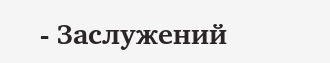- Заслужений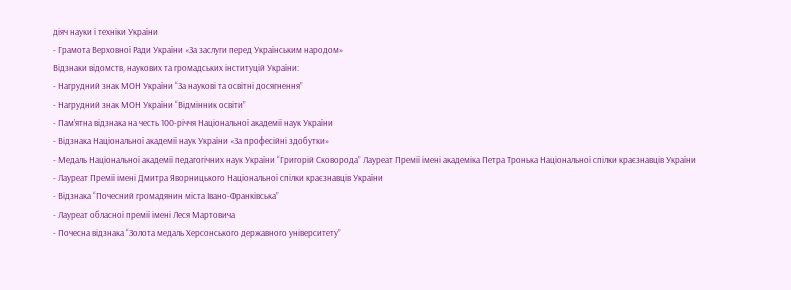діяч науки і техніки України
- Грамота Верховної Ради України «За заслуги перед Українським народом»
Відзнаки відомств, наукових та громадських інституцій України:
- Нагрудний знак МОН України “За наукові та освітні досягнення”
- Нагрудний знак МОН України “Відмінник освіти”
- Пам’ятна відзнака на честь 100-річчя Національної академії наук України
- Відзнака Національної академії наук України «За професійні здобутки»
- Медаль Національної академії педагогічних наук України “Григорій Сковорода” Лауреат Премії імені академіка Петра Тронька Національної спілки краєзнавців України
- Лауреат Премії імені Дмитра Яворницького Національної спілки краєзнавців України
- Відзнака “Почесний громадянин міста Івано-Франківська”
- Лауреат обласної премії імені Леся Мартовича
- Почесна відзнака “Золота медаль Херсонського державного університету”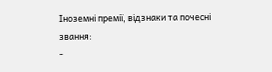Іноземні премії, відзнаки та почесні звання:
-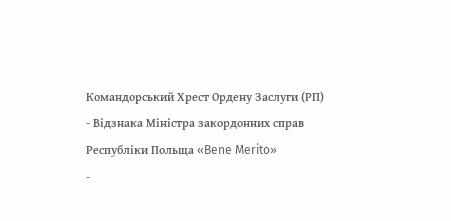Командорський Хрест Ордену Заслуги (РП)
- Відзнака Міністра закордонних справ Республіки Польща «Bene Merito»
-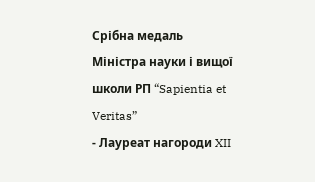Срібна медаль Міністра науки і вищої школи РП “Sapientia et Veritas”
- Лауреат нагороди XII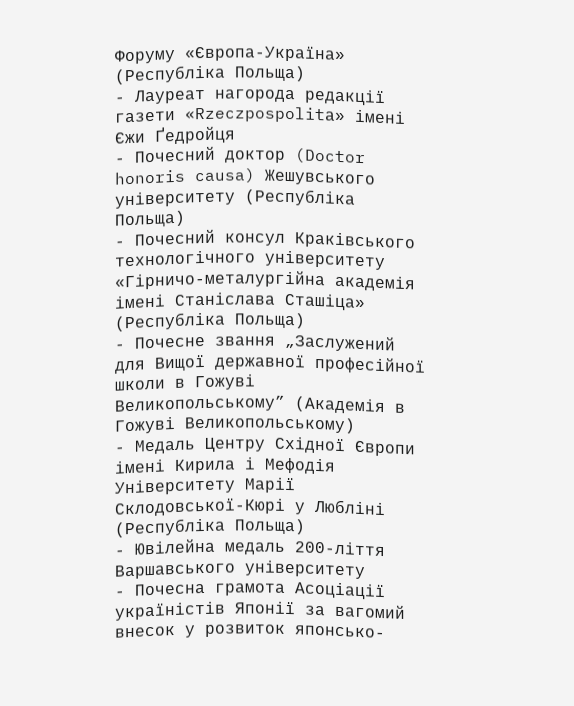Форуму «Європа-Україна» (Республіка Польща)
- Лауреат нагорода редакції газети «Rzeczpospolitа» імені Єжи Ґедройця
- Почесний доктор (Doctor honoris causa) Жешувського університету (Республіка Польща)
- Почесний консул Краківського технологічного університету «Гірничо-металургійна академія імені Станіслава Сташіца» (Республіка Польща)
- Почесне звання „Заслужений для Вищої державної професійної школи в Гожуві Великопольському” (Академія в Гожуві Великопольському)
- Медаль Центру Східної Європи імені Кирила і Мефодія Університету Марії Склодовської-Кюрі у Любліні (Республіка Польща)
- Ювілейна медаль 200-ліття Варшавського університету
- Почесна грамота Асоціації україністів Японії за вагомий внесок у розвиток японсько-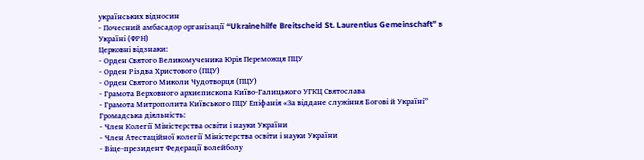українських відносин
- Почесний амбасадор організації “Ukrainehilfe Breitscheid St. Laurentius Gemeinschaft” в Україні (ФРН)
Церковні відзнаки:
- Орден Святого Великомученика Юрія Переможця ПЦУ
- Орден Різдва Христового (ПЦУ)
- Орден Святого Миколи Чудотворця (ПЦУ)
- Грамота Верховного архиєпископа Київо-Галицького УГКЦ Святослава
- Грамота Митрополита Київського ПЦУ Епіфанія «За віддане служіння Богові й Україні”
Громадська діяльність:
- Член Колегії Міністерства освіти і науки України
- Член Атестаційної колегії Міністерства освіти і науки України
- Віце-президент Федерації волейболу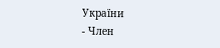України
- Член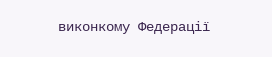виконкому Федерації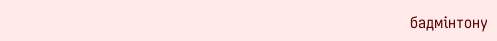бадмінтону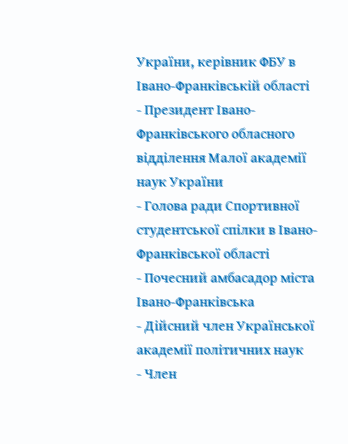України, керівник ФБУ в Івано-Франківській області
- Президент Івано-Франківського обласного відділення Малої академії наук України
- Голова ради Спортивної студентської спілки в Івано-Франківської області
- Почесний амбасадор міста Івано-Франківська
- Дійсний член Української академії політичних наук
- Член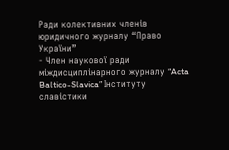Ради колективних членів юридичного журналу “Право України”
- Член наукової ради міждисциплінарного журналу “Acta Baltico-Slavica” Інституту славістики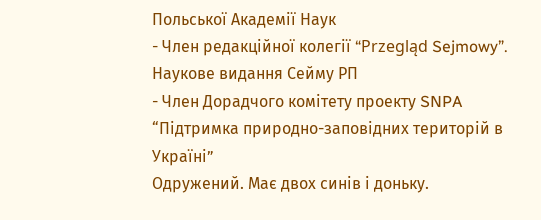Польської Академії Наук
- Член редакційної колегії “Przegląd Sejmowy”. Наукове видання Сейму РП
- Член Дорадчого комітету проекту SNPA “Підтримка природно-заповідних територій в Україні”
Одружений. Має двох синів і доньку.